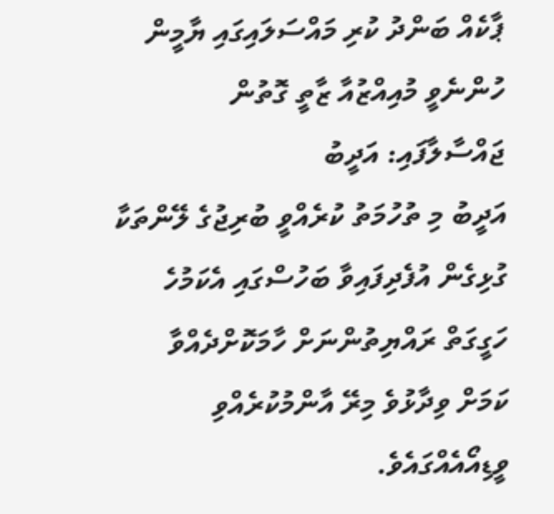ޕާކެއް ބަންދު ކުރި މައްސަލައިގައި ޔާމީން ހުންނެވީ މުއިއްޒުއާ ޒާތީ ގޮތުން ޖައްސާލާފައި: އަދީބު
އަދީބު މި ތުހުމަތު ކުރެއްވީ ބުރިޖުގެ ލޭންތަކާ ގުޅިގެން އުފެދިފައިވާ ބަހުސްގައި އެކަމުހެ ހަގީގަތް ރައްޔިތުންނަށް ހާމަކޮށްދެއްވާ ކަމަށް ވިދާޅުވެ މިރޭ އާންމުކުރެއްވި ވީޑިއޯއެއްގައެވެ.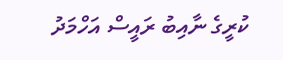ކުރީގެ ނާއިބު ރައީސް އަހްމަދު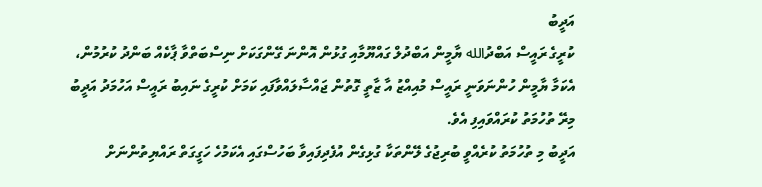އަދީބު
ކުރީގެ ރައީސް އަބްދުالله ޔާމީން އަބްދުލް ގައްޔޫމާއި ގުޅުން އޮންނަ ގޭންގަކަށް ނިސްބަތްވާ ޕާކެއް ބަންދު ކުރުމުން، އެކަމާ ޔާމީން ހުންނަވަނީ ރައީސް މުއިއްޒު އާ ޒާތީ ގޮތުން ޖައްސާލައްވާފައި ކަމަށް ކުރީގެ ނައިބު ރައީސް އަހުމަދު އަދީބު މިރޭ ތުހުމަތު ކުރައްވައިފި އެވެ.
އަދީބު މި ތުހުމަތު ކުރެއްވީ ބުރިޖުގެ ލޭންތަކާ ގުޅިގެން އުފެދިފައިވާ ބަހުސްގައި އެކަމުހެ ހަގީގަތް ރައްޔިތުންނަށް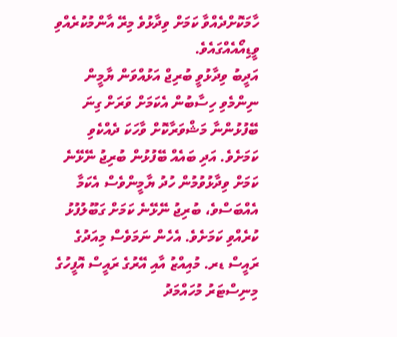ހާމަކޮށްދެއްވާ ކަމަށް ވިދާޅުވެ މިރޭ އާންމުކުރެއްވި ވީޑިއޯއެއްގައެވެ.
އަދީބު ވިދާޅުވީ ބުރިޖް އަޅުއްވަން ޔާމީން ނިންމެވި ހިސާބުން އެކަމަށް ވަރަށް ގިނަ ބޭފުޅުންނާ މަޝްވަރާކޮށް ވާހަކަ ދެއްކެވި ކަމަށެވެ. އަދި ބައެއް ބޭފުޅުން ބުރިޖު ނޭޅޭނެ ކަމަށް ވިދާޅުވުމުން ހުދު ޔާމީންވެސް އެކަމާ އެއްބަސްވެ، ބުރިޖު ނޭޅޭނެ ކަމަށް ގަބޫލުފުޅު ކުރެއްވި ކަމަށެވެ. އެހެން ނަމަވެސް މިއަދުގެ ރައީސް ޑރ. މުއިއްޒު އާއި އޭރުގެ ރައީސް އޮފީހުގެ މިނިސްޓަރު މުހައްމަދު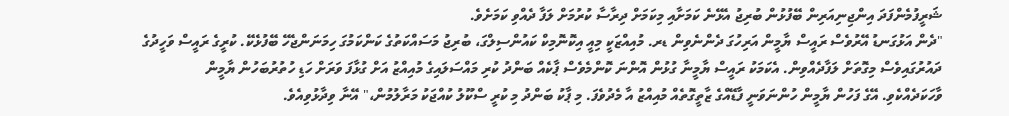ޝަރީފުމެންފަދަ އިންޖިނިއަރިން ބޭފުޅުން ބުރިޖު އެޅޭނެ ކަމަށާއި މިކަމަށް ދިރާސާ ކުރުމަށް ލަފާ ދެއްވި ކަމަށެވެ.
"ދެން އަޅުގަނޑު އޭރުވެސް ރައީސް ޔާމީން އަރިހުގަ ދެންނެވިން ޑރ. މުއިއްޒަކީ މިއީ އިކޮނޮމިކް ކައުންސިލްގަ، ބުރިޖު މަސައްކަތުގެ ކަންކަމުގަ ހިމަނަންޖެހޭ ބޭފުޅެކޭ. ކުރީގެ ރައީސް ވަހީދުގެ ދައުރުގައިވެސް މިގޮތަށް ލަފާދެއްވިން. އެކަމަކު ރައީސް ޔާމީނާ ގުޅުން އޮންނަ ކޮންމެވެސް ޕާކެއް ބަންދު ކުރި މައްސަލައިގެ މުއިއްޒު އަށް ގުޅާފަ ވަރަށް ހަޑި ހުތުރުބަހުން ޔާމީން ވާހަކަދެއްކެވި. އޭގެ ފަހުން ޔާމީން ހުންނަވަނީ ފާޑޭއްގެ ޒާތީގޮތެއް މުއިއްޒު އާ މެދުވެފަ. މި ޕާކު ބަންދު މި ކުރީ ސްކޫލު ކުއްޖަކު މަރާލުމުން،" އޭނާ ވިދާޅުވިއެވެ.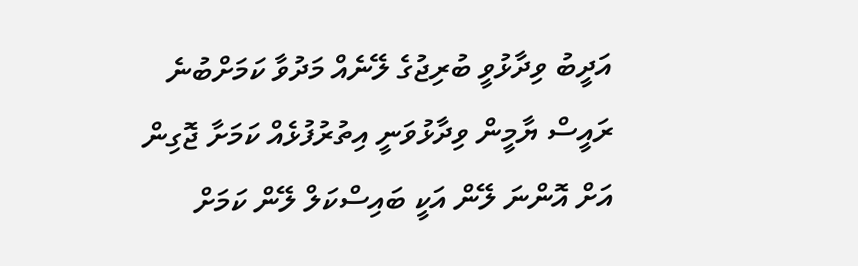އަދީބު ވިދާޅުވީ ބުރިޖުގެ ލޭނެއް މަދުވާ ކަމަށްބުނެ ރައީސް ޔާމީން ވިދާޅުވަނީ އިތުރުފުޅެއް ކަމަށާ ޖޮގިން އަށް އޮންނަ ލޭން އަކީ ބައިސްކަލް ލޭން ކަމަށް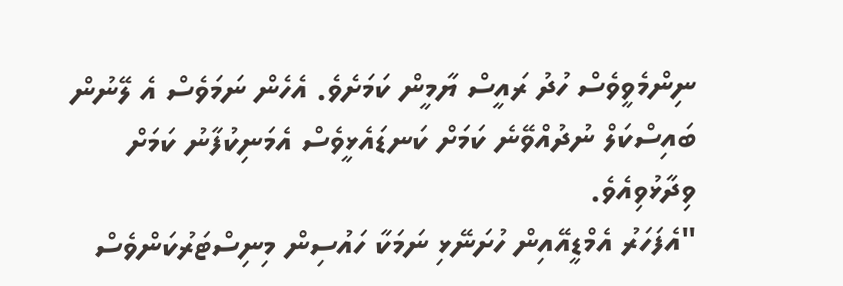ނިންމެވީވެސް ހުދު ރައީސް ޔާމީން ކަމަށެވެ. އެހެން ނަމަވެސް އެ ލޭނުން ބައިސްކަލް ނުދުއްވޭނެ ކަމަށް ކަނޑައެޅީވެސް އެމަނިކުފާނު ކަމަށް ވިދާޅުވިއެވެ.
"އެފަހަރު އެމްޑީއޭއިން ހުށަނޭޅި ނަމަކާ ހައުސިން މިނިސްޓަރުކަންވެސް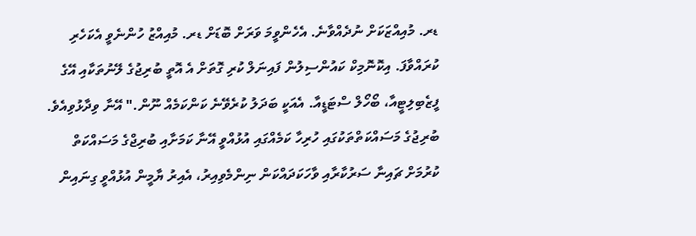ޑރ. މުއިއްޒަކަށް ނުދެއްވާނެ. އެހެންވީމަ ވަރަށް ބޮޑަށް ޑރ. މުއިއްޒު ހުންނެވީ އެކަހެރި ކުރައްވާފަ. އިކޮނޮމިކް ކައުންސިލުން ފައިނަލް ކުރި ގޮތަށް އެ އޮތީ ބުރިޖުގެ ލޭނުތަކާއި އޭގެ ފީޒެބިލިޓީއާ، ބޯހޯލް ސްޓަޑީއާ. އެއަކީ ބަދަލު ކުރެވޭނެ ކަންކަމެއް ނޫން." އޭނާ ވިދާޅުވިއެވެ.
ބުރިޖުގެ މަސައްކަތްތަކުގައި ހުރިހާ ކަމެއްގައި އުޅުއްވީ އޭނާ ކަމަށާއި ބުރިޖްގެ މަސައްކަތް ކުރުމަށް ޗައިނާ ސަރުކާރާއި ވާހަކަދައްކަން ނިންމެވިއިރު، އެއިރު ޔާމީން އުޅުއްވީ ގިނައިން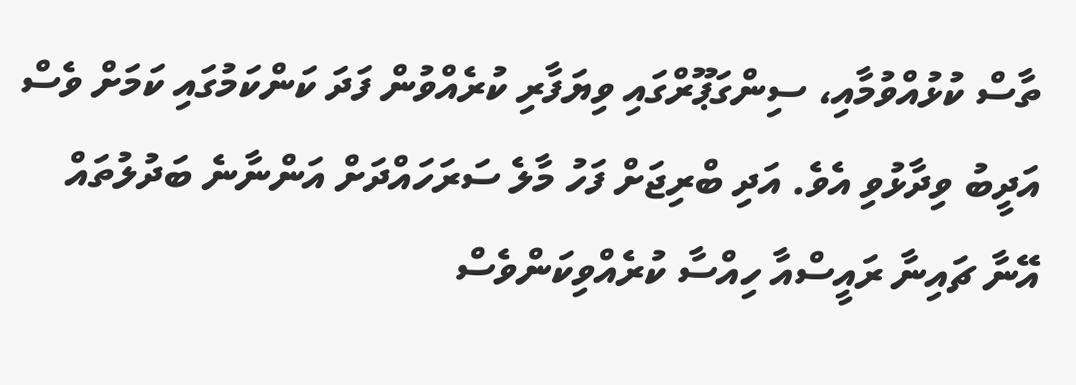ތާސް ކުޅުއްވުމާއި، ސިންގަޕޫރްގައި ވިޔަފާރި ކުރެއްވުން ފަދަ ކަންކަމުގައި ކަމަށް ވެސް އަދީބު ވިދާޅުވި އެވެ. އަދި ބްރިޖަށް ފަހު މާލެ ސަރަހައްދަށް އަންނާނެ ބަދުލުތައް އޭނާ ޗައިނާ ރައީސްއާ ހިއްސާ ކުރެއްވިކަންވެސް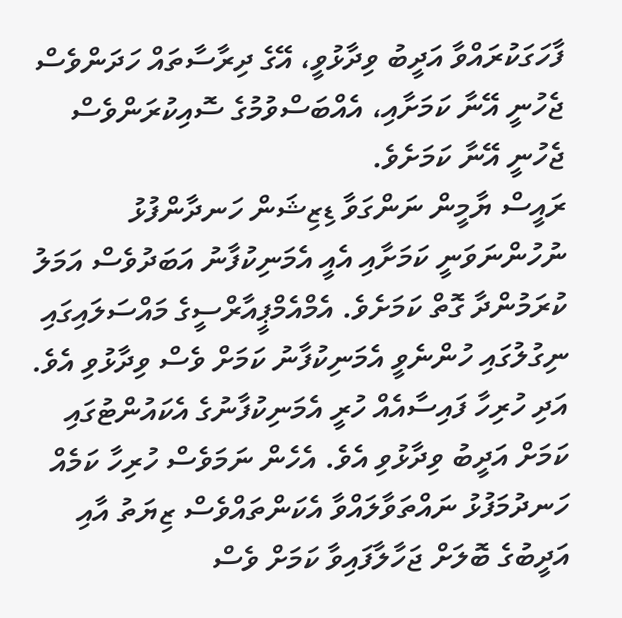ފާހަގަކުރައްވާ އަދީބު ވިދާޅުވީ، އޭގެ ދިރާސާތައް ހަދަންވެސް ޖެހުނީ އޭނާ ކަމަށާއި، އެއްބަސްވުމުގެ ސޮއިކުރަންވެސް ޖެހުނީ އޭނާ ކަމަށެވެ.
ރައީސް ޔާމީން ނަންގަވާ ޑިޒިޝަން ހަނދާންފުޅު ނުހުންނަވަނީ ކަމަށާއި އެއީ އެމަނިކުފާނު އަބަދުވެސް އަމަލު ކުރަމުންދާ ގޮތް ކަމަށެވެ. އެމްއެމްޕީއާރްސީގެ މައްސަލައިގައި ނިގުލުގައި ހުންނެވީ އެމަނިކުފާނު ކަމަށް ވެސް ވިދާޅުވި އެވެ. އަދި ހުރިހާ ފައިސާއެއް ހުރީ އެމަނިކުފާނުގެ އެކައުންޓުގައި ކަމަށް އަދީބު ވިދާޅުވި އެވެ. އެހެން ނަމަވެސް ހުރިހާ ކަމެއް ހަނދުމަފުޅު ނައްތަވާލައްވާ އެކަންތައްވެސް ޒިޔަތު އާއި އަދީބުގެ ބޮލަށް ޖަހާލާފައިވާ ކަމަށް ވެސް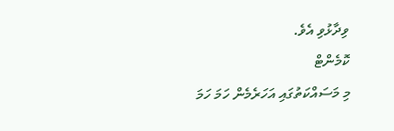ވިދާޅުވި އެވެ.
ކޮމެންޓް
މި މަސައްކަތުގައި އަހަރެމެން ހަމަ ހަމަ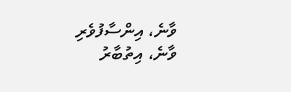ވާނެ، އިންސާފުވެރި ވާނެ، އިތުބާރު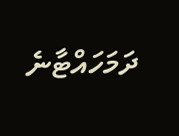ދަމަހައްޓާނެ